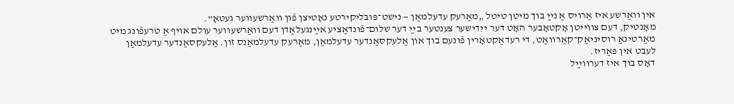אין וואַרשע איז אַרויס אַ נײַ בוך מיטן טיטל „מאַרעק עדעלמאַן — נישט־פּובליקירטע נאָטיצן פֿון וואַרשעווער געטאָ‟.
מאָנטיק, דעם צווייטן אָקטאָבער האָט דער ייִדישער צענטער בײַ דער שלום־פֿונדאַציע אײַנגעלאַדן דעם וואַרשעווער עולם אויף אַ טרעפֿונג מיט מאַרטינאַ רוסיניאַק־קאַרוואַט, די רעדאַקטאָרין פֿונעם בוך און אַלעקסאַנדער עדעלמאַן, מאַרעק עדעלמאַנס זון. אַלעקסאַנדער עדעלמאַן לעבט אין פּאַריז.
דאָס בוך איז דערווײַל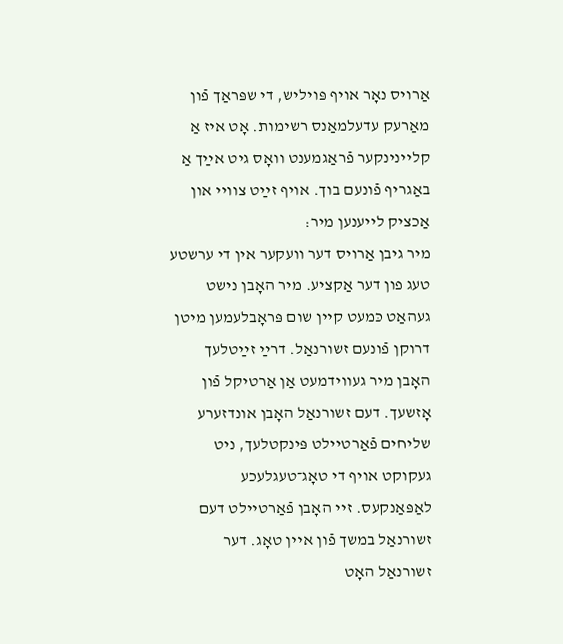אַרויס נאָר אויף פּויליש, די שפּראַך פֿון מאַרעק עדעלמאַנס רשימות. אָט איז אַ קליינינקער פֿראַגמענט וואָס גיט אײַך אַ באַגריף פֿונעם בוך. אויף זײַט צוויי און אַכציק לייענען מיר:
מיר גיבן אַרויס דער וועקער אין די ערשטע טעג פון דער אַקציע. מיר האָבן נישט געהאַט כּמעט קיין שום פּראָבלעמען מיטן דרוקן פֿונעם זשורנאַל. דרײַ זײַטלעך האָבן מיר געווידמעט אַן אַרטיקל פֿון אָזשעך. דעם זשורנאַל האָבן אונדזערע שליחים פֿאַרטיילט פּינקטלעך, ניט געקוקט אויף די טאָג־טעגלעכע לאַפּאַנקעס. זיי האָבן פֿאַרטיילט דעם זשורנאַל במשך פֿון איין טאָג. דער זשורנאַל האָט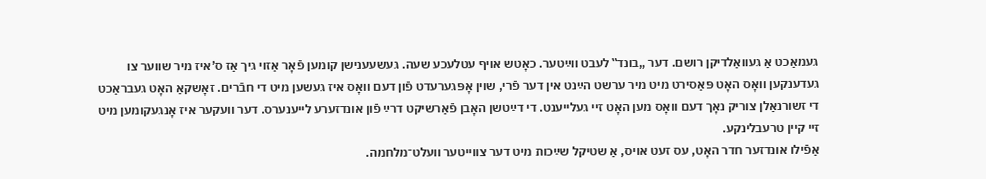געמאַכט אַ געוואַלדיקן רושם. דער „בונד‟ לעבט ווײַטער. כאָטש אויף עטלעכע שעה. געשעענישן קומען פֿאָר אַזוי גיך אַז ס’איז מיר שווער צו געדענקען וואָס האָט פּאַסירט מיט מיר ערשט הײַנט אין דער פֿרי, שוין אָפּגערעדט פֿון דעם וואָס איז געשען מיט די חבֿרים. זאָשקאַ האָט געבראַכט די זשורנאַלן צוריק נאָך דעם וואָס מען האָט זיי געלייענט. די דײַטשן האָבן פֿאַרשיקט דרײַ פֿון אונדזערע לייענערס. דער וועקער איז אָנגעקומען מיט זיי קיין טרעבלינקע.
אַפֿילו אונדזער חדר האָט, עס זעט אויס, אַ שטיקל שײַכות מיט דער צווייטער וועלט־מלחמה.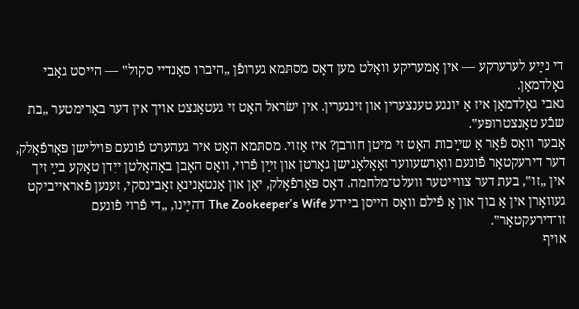די נײַע לערערקע — אין אַמעריקע וואָלט מען דאָס מסתּמא גערופֿן „היברו סאַנדיי סקול‟ — הייסט גאַבי גאָלדמאַן.
גאבי גאָלדמאַן איז אַ יונגע טענצערין און זינגערין. אין ישׂראל האָט זי געטאַנצט אויך אין דער באַרימטער „בת שבֿע טאַנצטרופּע‟.
אָבער וואָס פֿאַר אַ שײַכות האָט זי מיטן חורבן? איז אַזוי. מסתּמא האָט איר געהערט פֿונעם פּוילישן פּאָרפֿאָלק, דער דירעקטאָר פֿונעם וואַרשעווער זאָאָלאָגישן גאָרטן און זײַן פֿרוי, וואָס האָבן באַהאַלטן ייִדן טאַקע בײַ זיך אין „זו‟, בעת דער צווייטער וועלט־מלחמה. דאָס פּאָרפֿאָלק, יאַן און אַנטאָנינאַ זאַבינסקי, זענען פֿאראייביקט געוואָרן אין אַ בוך און אַ פֿילם וואָס הייסן ביידע The Zookeeper’s Wife דהײַנו, „די פֿרוי פֿונעם זו־דירעקטאָר‟.
אויף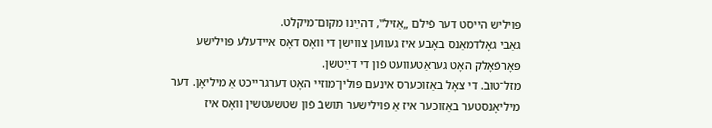פּויליש הייסט דער פֿילם „אַזיל‟, דהײַנו מקום־מיקלט.
גאַבי גאָלדמאַנס באָבע איז געווען צווישן די וואָס דאָס איידעלע פּוילישע פּאָרפֿאָלק האָט געראַטעוועט פֿון די דײַטשן.
מזל־טובֿ. די צאָל באַזוכערס אינעם פּולין־מוזיי האָט דערגרייכט אַ מיליאָן. דער מיליאָנסטער באַזוכער איז אַ פּוילישער תּושבֿ פֿון שטשעטשין וואָס איז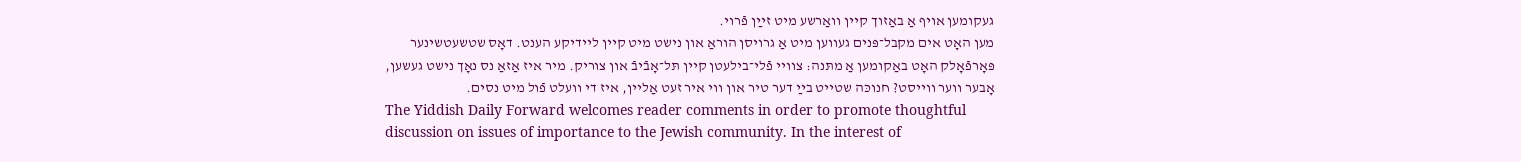געקומען אויף אַ באַזוך קיין וואַרשע מיט זײַן פֿרוי.
מען האָט אים מקבל־פּנים געווען מיט אַ גרויסן הוראַ און נישט מיט קיין ליידיקע הענט. דאָס שטשעטשינער פּאָרפֿאָלק האָט באַקומען אַ מתּנה: צוויי פֿלי־בילעטן קיין תּל־אָבֿיבֿ און צוריק. מיר איז אַזאַ נס נאָך נישט געשען, אָבער ווער ווייסט? חנוכּה שטייט בײַ דער טיר און ווי איר זעט אַליין, איז די וועלט פֿול מיט נסים.
The Yiddish Daily Forward welcomes reader comments in order to promote thoughtful discussion on issues of importance to the Jewish community. In the interest of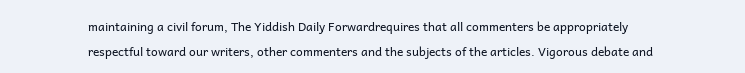maintaining a civil forum, The Yiddish Daily Forwardrequires that all commenters be appropriately respectful toward our writers, other commenters and the subjects of the articles. Vigorous debate and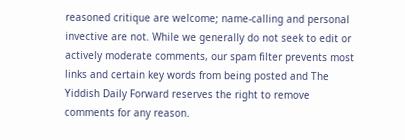reasoned critique are welcome; name-calling and personal invective are not. While we generally do not seek to edit or actively moderate comments, our spam filter prevents most links and certain key words from being posted and The Yiddish Daily Forward reserves the right to remove comments for any reason.